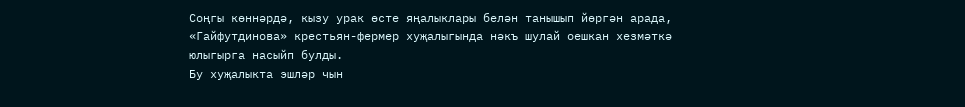Соңгы көннәрдә, кызу урак өсте яңалыклары белән танышып йөргән арада, «Гайфутдинова» крестьян-фермер хуҗалыгында нәкъ шулай оешкан хезмәткә юлыгырга насыйп булды.
Бу хуҗалыкта эшләр чын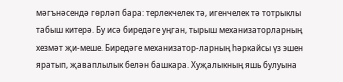мәгънәсендә гөрләп бара: терлекчелек тә, игенчелек тә тотрыклы табыш китерә. Бу исә биредәге уңган, тырыш механизаторларның хезмәт җи-меше. Биредәге механизатор-ларның һәркайсы үз эшен яратып, җаваплылык белән башкара. Хуҗалыкның яшь булуына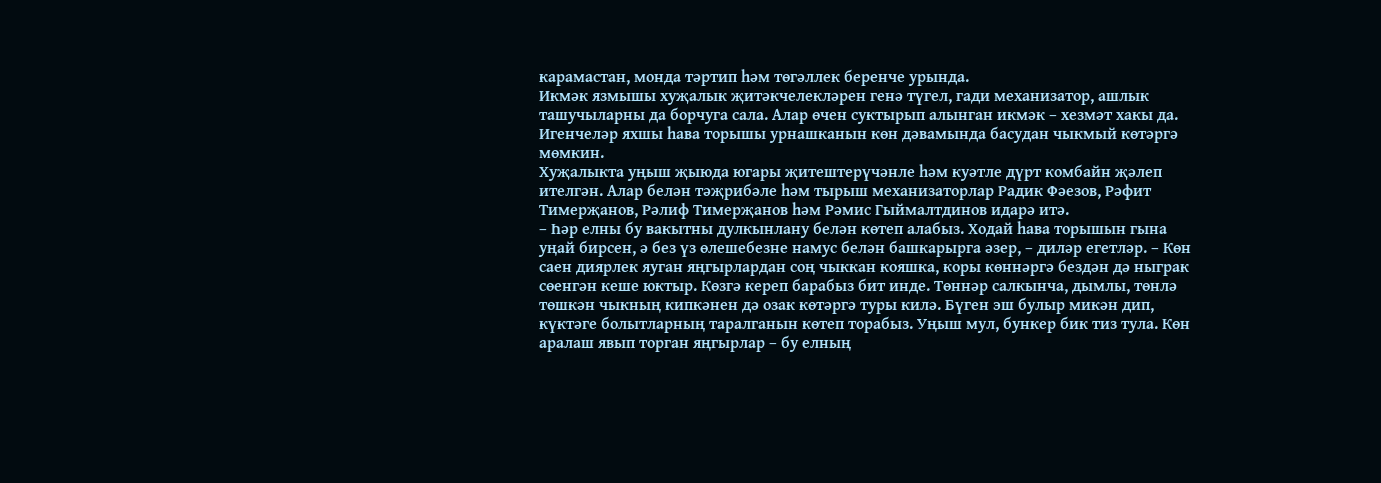карамастан, монда тәртип һәм төгәллек беренче урында.
Икмәк язмышы хуҗалык җитәкчелекләрен генә түгел, гади механизатор, ашлык ташучыларны да борчуга сала. Алар өчен суктырып алынган икмәк – хезмәт хакы да. Игенчеләр яхшы һава торышы урнашканын көн дәвамында басудан чыкмый көтәргә мөмкин.
Хуҗалыкта уңыш җыюда югары җитештерүчәнле һәм куәтле дүрт комбайн җәлеп ителгән. Алар белән тәҗрибәле һәм тырыш механизаторлар Радик Фәезов, Рәфит Тимерҗанов, Рәлиф Тимерҗанов һәм Рәмис Гыймалтдинов идарә итә.
– Һәр елны бу вакытны дулкынлану белән көтеп алабыз. Ходай һава торышын гына уңай бирсен, ә без үз өлешебезне намус белән башкарырга әзер, – диләр егетләр. – Көн саен диярлек яуган яңгырлардан соң чыккан кояшка, коры көннәргә бездән дә ныграк сөенгән кеше юктыр. Көзгә кереп барабыз бит инде. Төннәр салкынча, дымлы, төнлә төшкән чыкның кипкәнен дә озак көтәргә туры килә. Бүген эш булыр микән дип, күктәге болытларның таралганын көтеп торабыз. Уңыш мул, бункер бик тиз тула. Көн аралаш явып торган яңгырлар – бу елның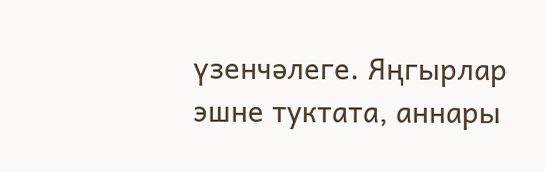үзенчәлеге. Яңгырлар эшне туктата, аннары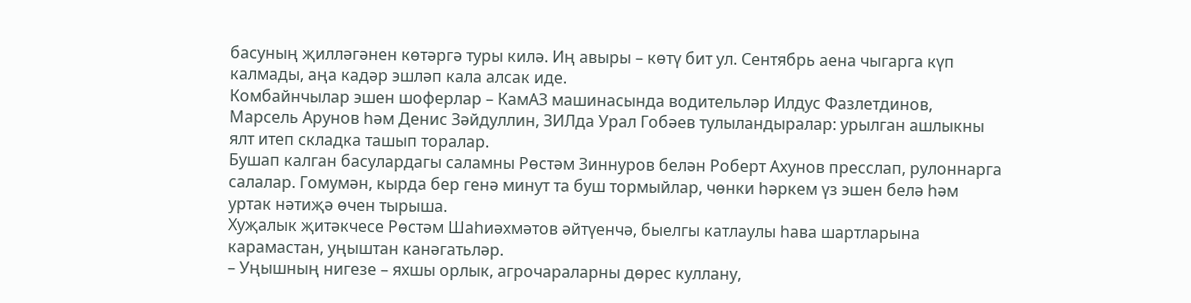басуның җилләгәнен көтәргә туры килә. Иң авыры – көтү бит ул. Сентябрь аена чыгарга күп калмады, аңа кадәр эшләп кала алсак иде.
Комбайнчылар эшен шоферлар – КамАЗ машинасында водительләр Илдус Фазлетдинов, Марсель Арунов һәм Денис Зәйдуллин, ЗИЛда Урал Гобәев тулыландыралар: урылган ашлыкны ялт итеп складка ташып торалар.
Бушап калган басулардагы саламны Рөстәм Зиннуров белән Роберт Ахунов пресслап, рулоннарга салалар. Гомумән, кырда бер генә минут та буш тормыйлар, чөнки һәркем үз эшен белә һәм уртак нәтиҗә өчен тырыша.
Хуҗалык җитәкчесе Рөстәм Шаһиәхмәтов әйтүенчә, быелгы катлаулы һава шартларына карамастан, уңыштан канәгатьләр.
– Уңышның нигезе – яхшы орлык, агрочараларны дөрес куллану,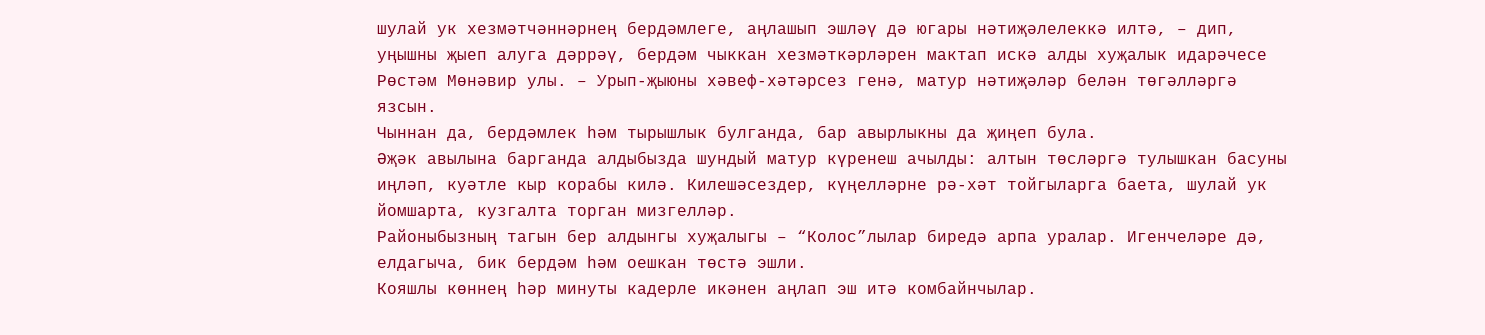шулай ук хезмәтчәннәрнең бердәмлеге, аңлашып эшләү дә югары нәтиҗәлелеккә илтә, – дип, уңышны җыеп алуга дәррәү, бердәм чыккан хезмәткәрләрен мактап искә алды хуҗалык идарəчесе Рөстəм Мөнәвир улы. – Урып-җыюны хәвеф-хәтәрсез генә, матур нәтиҗәләр белән төгәлләргә язсын.
Чыннан да, бердәмлек һәм тырышлык булганда, бар авырлыкны да җиңеп була.
Әҗәк авылына барганда алдыбызда шундый матур күренеш ачылды: алтын төсләргә тулышкан басуны иңләп, куәтле кыр корабы килә. Килешәсездер, күңелләрне рә-хәт тойгыларга баета, шулай ук йомшарта, кузгалта торган мизгелләр.
Районыбызның тагын бер алдынгы хуҗалыгы – “Колос”лылар биредә арпа уралар. Игенчеләре дә, елдагыча, бик бердәм һәм оешкан төстә эшли.
Кояшлы көннең hәр минуты кадерле икәнен аңлап эш итә комбайнчылар.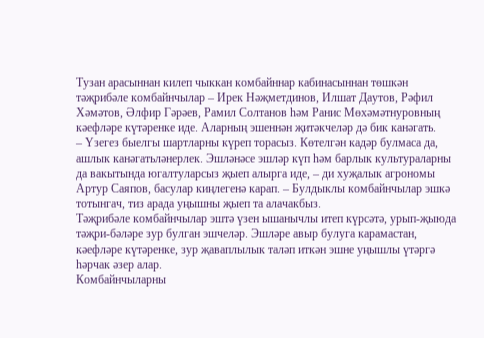Тузан арасыннан килеп чыккан комбайннар кабинасыннан төшкән тәҗрибәле комбайнчылар – Ирек Нәҗметдинов, Илшат Даутов, Рәфил Хәмәтов, Әлфир Гәрәев, Рамил Солтанов һәм Ранис Мөхәмәтнуровның кәефләре күтәренке иде. Аларның эшеннән җитәкчеләр дә бик канәгать.
– Үзегез быелгы шартларны күреп торасыз. Көтелгән кадәр булмаса да, ашлык канәгатьләнерлек. Эшләнәсе эшләр күп hәм барлык культураларны да вакытында югалтуларсыз җыеп алырга иде, – ди хуҗалык агрономы Артур Саяпов, басулар киңлегенә карап. – Булдыклы комбайнчылар эшкә тотынгач, тиз арада уңышны җыеп та алачакбыз.
Тәҗрибәле комбайнчылар эштә үзен ышанычлы итеп күрсәтә, урып-җыюда тәҗри-бәләре зур булган эшчеләр. Эшләре авыр булуга карамастан, кәефләре күтәренке, зур җаваплылык таләп иткән эшне уңышлы үтәргә һәрчак әзер алар.
Комбайнчыларны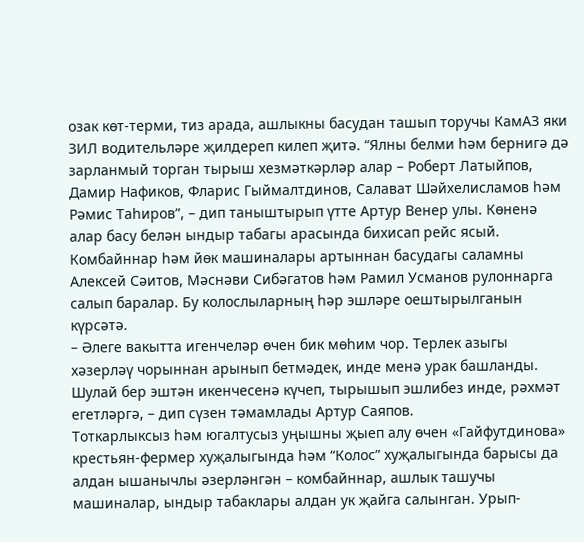озак көт-терми, тиз арада, ашлыкны басудан ташып торучы КамАЗ яки ЗИЛ водительләре җилдереп килеп җитә. “Ялны белми һәм бернигә дә зарланмый торган тырыш хезмәткәрләр алар – Роберт Латыйпов, Дамир Нафиков, Фларис Гыймалтдинов, Салават Шәйхелисламов һәм Рәмис Таһиров”, – дип таныштырып үтте Артур Венер улы. Көненә алар басу белән ындыр табагы арасында бихисап рейс ясый.
Комбайннар һәм йөк машиналары артыннан басудагы саламны Алексей Сәитов, Мәснәви Сибәгатов һәм Рамил Усманов рулоннарга салып баралар. Бу колослыларның һәр эшләре оештырылганын күрсәтә.
– Әлеге вакытта игенчеләр өчен бик мөһим чор. Терлек азыгы хәзерләү чорыннан арынып бетмәдек, инде менә урак башланды. Шулай бер эштән икенчесенә күчеп, тырышып эшлибез инде, рәхмәт егетләргә, – дип сүзен тәмамлады Артур Саяпов.
Тоткарлыксыз һәм югалтусыз уңышны җыеп алу өчен «Гайфутдинова» крестьян-фермер хуҗалыгында һәм “Колос” хуҗалыгында барысы да алдан ышанычлы әзерләнгән – комбайннар, ашлык ташучы машиналар, ындыр табаклары алдан ук җайга салынган. Урып-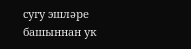сугу эшләре башыннан ук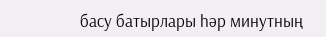басу батырлары һәр минутның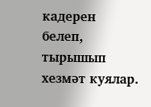кадерен белеп, тырышып хезмәт куялар.